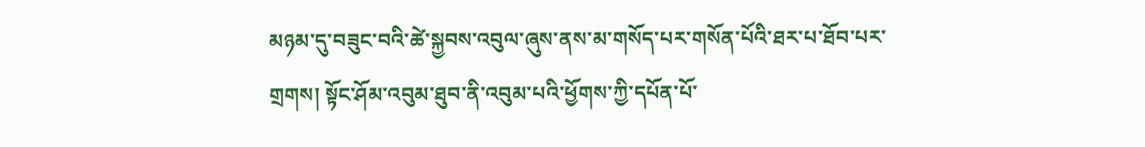མཉམ་དུ་བཟུང་བའི་ཚེ་སྐྱབས་འབུལ་ཞུས་ནས་མ་གསོད་པར་གསོན་པོའི་ཐར་པ་ཐོབ་པར་གྲགས། སྟོང་ཤོམ་འབུམ་ཐུབ་ནི་འབུམ་པའི་ཕྱོགས་ཀྱི་དཔོན་པོ་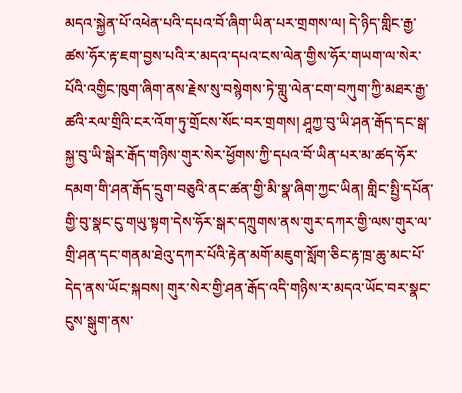མདའ་སྐྱེན་པོ་འཕེན་པའི་དཔའ་བོ་ཞིག་ཡིན་པར་གྲགས་ལ། དེ་ཉིད་གླིང་རྒྱ་ཚས་ཧོར་རྟ་ཇག་བྱས་པའི་ར་མདའ་དཔའ་ངས་ལེན་གྱིས་ཧོར་གཡག་ལ་སེར་པོའི་འགྱིང་ཁུག་ཞིག་ནས་རྗེས་སུ་བསྙེགས་ཏེ་གླུ་ལེན་ངག་བཀུག་ཀྱི་མཐར་རྒྱ་ཚའི་རལ་གྲིའི་ངར་འོག་ཏུ་གྲོངས་སོང་བར་གྲགས། ཤཱཀྱ་བུ་ཡི་ཤན་རྒོད་དང་སྒ་སྐྱ་བུ་ཡི་སྒེར་རྒོད་གཉིས་གུར་སེར་ཕྱོགས་ཀྱི་དཔའ་བོ་ཡིན་པར་མ་ཚད་ཧོར་དམག་གི་ཤན་རྒོད་དྲུག་བཅུའི་ནང་ཚན་གྱི་མི་སྣ་ཞིག་ཀྱང་ཡིན། གླིང་སྤྱི་དཔོན་གྱི་བུ་སྣང་ངུ་གཡུ་སྟག་དེས་ཧོར་སྒར་དཀྲུགས་ནས་གུར་དཀར་གྱི་ལས་གུར་ལ་གྲི་ཤན་དང་གནམ་ཐེའུ་དཀར་པོའི་རྟེན་མགོ་མཇུག་སློག་ཅིང་རྟ་ཁྲ་ཆུ་མང་པོ་དེད་ནས་ཡོང་སྐབས། གུར་སེར་གྱི་ཤན་རྒོད་འདི་གཉིས་ར་མདའ་ཡོང་བར་སྣང་ངུས་སྒུག་ནས་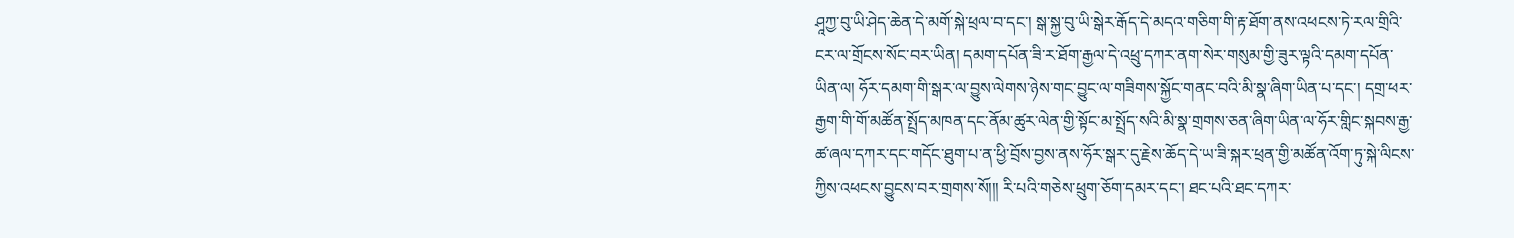ཤཱཀྱ་བུ་ཡི་ཤེད་ཆེན་དེ་མགོ་སྐེ་ཕྲལ་བ་དང་། སྒ་སྐྱ་བུ་ཡི་སྒེར་རྒོད་དེ་མདའ་གཅིག་གི་རྟ་ཐོག་ནས་འཕངས་ཏེ་རལ་གྲིའི་ངར་ལ་གྲོངས་སོང་བར་ཡིན། དམག་དཔོན་ཟི་ར་ཐོག་རྒྱལ་དེ་འཕྲུ་དཀར་ནག་སེར་གསུམ་གྱི་ཟུར་ལྟའི་དམག་དཔོན་ཡིན་ལ། ཧོར་དམག་གི་སྒར་ལ་བྱུས་ལེགས་ཉེས་གང་བྱུང་ལ་གཟིགས་སྐྱོང་གནང་བའི་མི་སྣ་ཞིག་ཡིན་པ་དང་། དགྲ་ཕར་རྒྱག་གི་གོ་མཚོན་སྤྲོད་མཁན་དང་ནོམ་ཚུར་ལེན་གྱི་སྟོང་མ་སྤྲོད་སའི་མི་སྣ་གྲགས་ཅན་ཞིག་ཡིན་ལ་ཧོར་གླིང་སྐབས་རྒྱ་ཚ་ཞལ་དཀར་དང་གདོང་ཐུག་པ་ན་ཕྱི་བྲོས་བྱས་ནས་ཧོར་སྒར་དུ་རྗེས་ཆོད་དེ་ཡ་ཟི་སྐར་ཕྲན་གྱི་མཚོན་འོག་ཏུ་སྐེ་ལིངས་ཀྱིས་འཕངས་བྱུངས་བར་གྲགས་སོ།།། རི་པའི་གཅེས་ཕྲུག་ཅོག་དམར་དང་། ཐང་པའི་ཐང་དཀར་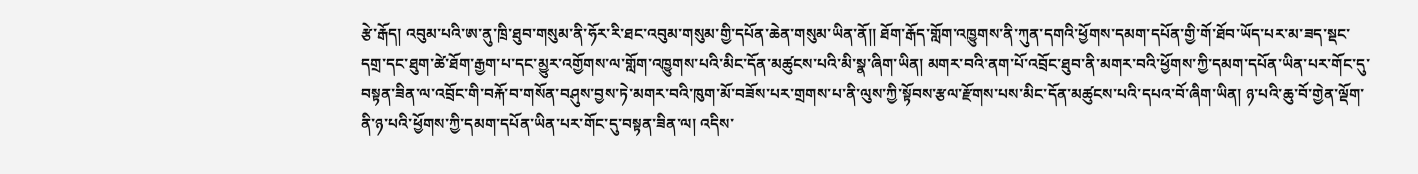རྩེ་རྒོད། འབུམ་པའི་ཨ་ནུ་ཁྲི་ཐུབ་གསུམ་ནི་ཧོར་རི་ཐང་འབུམ་གསུམ་གྱི་དཔོན་ཆེན་གསུམ་ཡིན་ནོ།། ཐོག་རྒོད་གློག་འཁྱུགས་ནི་ཀུན་དགའི་ཕྱོགས་དམག་དཔོན་གྱི་གོ་ཐོབ་ཡོད་པར་མ་ཟད་སྡང་དགྲ་དང་ཐུག་ཚེ་ཐོག་རྒྱག་པ་དང་མྱུར་འགྱོགས་ལ་གློག་འཁྱུགས་པའི་མིང་དོན་མཚུངས་པའི་མི་སྣ་ཞིག་ཡིན། མགར་བའི་ནག་པོ་འབྲོང་ཐུབ་ནི་མགར་བའི་ཕྱོགས་ཀྱི་དམག་དཔོན་ཡིན་པར་གོང་དུ་བསྟན་ཟིན་ལ་འབྲོང་གི་བརྐོ་བ་གསོན་བཤུས་བྱས་ཏེ་མགར་བའི་ཁུག་མོ་བཟོས་པར་གྲགས་པ་ནི་ལུས་ཀྱི་སྟོབས་རྩལ་རྫོགས་པས་མིང་དོན་མཚུངས་པའི་དཔའ་བོ་ཞིག་ཡིན། ཉ་པའི་ཆུ་བོ་གྱེན་ལྡོག་ནི་ཉ་པའི་ཕྱོགས་ཀྱི་དམག་དཔོན་ཡིན་པར་གོང་དུ་བསྟན་ཟིན་ལ། འདིས་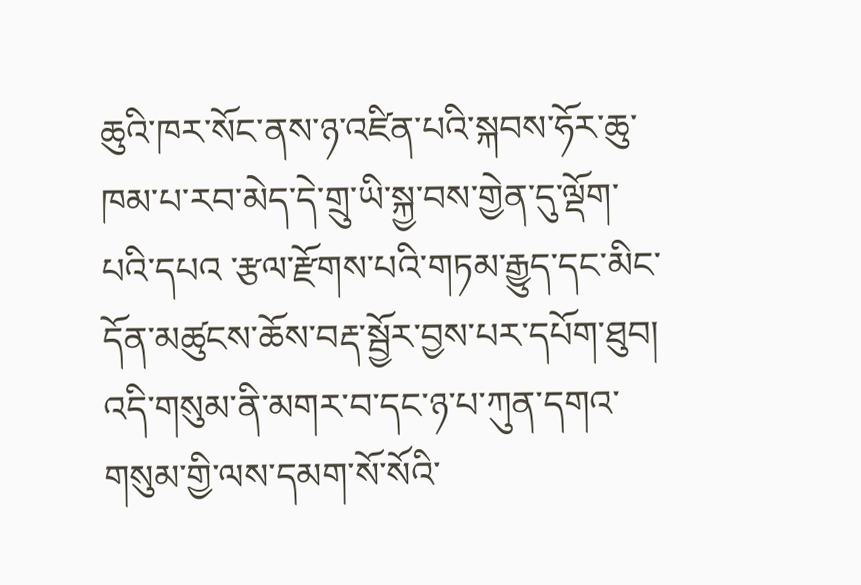ཆུའི་ཁར་སོང་ནས་ཉ་འཛིན་པའི་སྐབས་ཧོར་ཆུ་ཁམ་པ་རབ་མེད་དེ་གྲུ་ཡི་སྐྱ་བས་གྱེན་དུ་ལྡོག་པའི་དཔའ ་རྩལ་རྫོགས་པའི་གཏམ་རྒྱུད་དང་མིང་དོན་མཚུངས་ཆོས་བརྡ་སྦྱོར་བྱས་པར་དཔོག་ཐུབ། འདི་གསུམ་ནི་མགར་བ་དང་ཉ་པ་ཀུན་དགའ་གསུམ་གྱི་ལས་དམག་སོ་སོའི་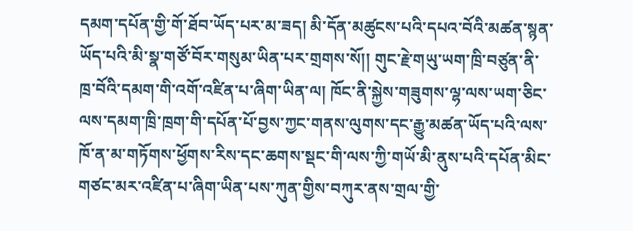དམག་དཔོན་གྱི་གོ་ཐོབ་ཡོད་པར་མ་ཟད། མི་དོན་མཚུངས་པའི་དཔའ་བོའི་མཚན་སྙན་ཡོད་པའི་མི་སྣ་གཙོ་བོར་གསུམ་ཡིན་པར་གྲགས་སོ།། གུང་རྗེ་གཡུ་ཡག་ཁྲི་བཙུན་ནི་ཁྲ་བོའི་དམག་གི་འགོ་འཛིན་པ་ཞིག་ཡིན་ལ། ཁོང་ནི་སྐྱེས་གཟུགས་ལྷ་ལས་ཡག་ཅིང་ལས་དམག་ཁྲི་ཁྲག་གི་དཔོན་པོ་བྱས་ཀྱང་གནས་ལུགས་དང་རྒྱུ་མཚན་ཡོད་པའི་ལས་ཁོ་ན་མ་གཏོགས་ཕྱོགས་རིས་དང་ཆགས་སྡང་གི་ལས་ཀྱི་གཡོ་མི་ནུས་པའི་དཔོན་མིང་གཙང་མར་འཛིན་པ་ཞིག་ཡིན་པས་ཀུན་གྱིས་བཀུར་ནས་གྲལ་གྱི་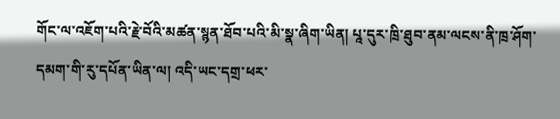གོང་ལ་འཇོག་པའི་རྗེ་བོའི་མཚན་སྙན་ཐོབ་པའི་མི་སྣ་ཞིག་ཡིན། པཱ་དུར་ཁྲི་ཐུབ་ནམ་ལངས་ནི་ཁྲ་ཤོག་དམག་གི་རུ་དཔོན་ཡིན་ལ། འདི་ཡང་དགྲ་ཕར་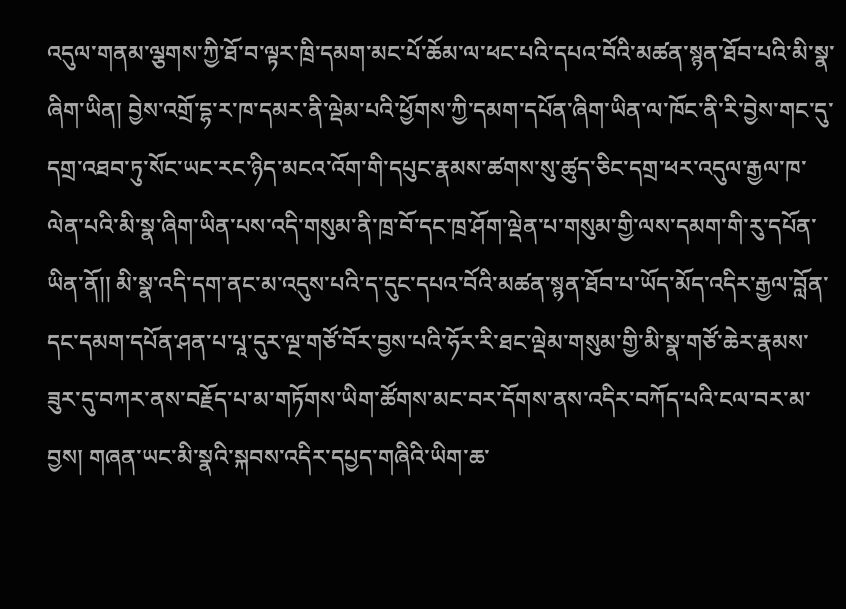འདུལ་གནམ་ལྕགས་ཀྱི་ཐོ་བ་ལྟར་ཁྲི་དམག་མང་པོ་ཆོམ་ལ་ཕང་པའི་དཔའ་བོའི་མཚན་སྙན་ཐོབ་པའི་མི་སྣ་ཞིག་ཡིན། བྱེས་འགྲོ་དྷ་ར་ཁ་དམར་ནི་ལྡེམ་པའི་ཕྱོགས་ཀྱི་དམག་དཔོན་ཞིག་ཡིན་ལ་ཁོང་ནི་རི་བྱེས་གང་དུ་དགྲ་འཐབ་ཏུ་སོང་ཡང་རང་ཉིད་མངའ་འོག་གི་དཔུང་རྣམས་ཚགས་སུ་ཚུད་ཅིང་དགྲ་ཕར་འདུལ་རྒྱལ་ཁ་ལེན་པའི་མི་སྣ་ཞིག་ཡིན་པས་འདི་གསུམ་ནི་ཁྲ་བོ་དང་ཁྲ་ཤོག་ལྡེན་པ་གསུམ་གྱི་ལས་དམག་གི་རུ་དཔོན་ཡིན་ནོ།། མི་སྣ་འདི་དག་ནང་མ་འདུས་པའི་ད་དུང་དཔའ་བོའི་མཚན་སྙན་ཐོབ་པ་ཡོད་མོད་འདིར་རྒྱལ་བློན་དང་དམག་དཔོན་ཤན་པ་པཱ་དུར་ལྔ་གཙོ་བོར་བྱས་པའི་ཧོར་རི་ཐང་ལྡེམ་གསུམ་གྱི་མི་སྣ་གཙོ་ཆེར་རྣམས་ཟུར་དུ་བཀར་ནས་བརྗོད་པ་མ་གཏོགས་ཡིག་ཚོགས་མང་བར་དོགས་ནས་འདིར་བཀོད་པའི་ངལ་བར་མ་བྱས། གཞན་ཡང་མི་སྣའི་སྐབས་འདིར་དཔྱད་གཞིའི་ཡིག་ཆ་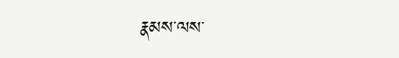རྣམས་ལས་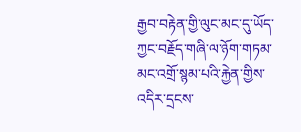རྒྱབ་བརྟེན་གྱི་ལུང་མང་དུ་ཡོད་ཀྱང་བརྗོད་གཞི་ལ་ཉོག་གཏམ་མང་འགྲོ་སྙམ་པའི་རྐྱེན་གྱིས་འདིར་དྲངས་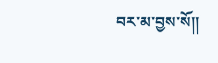བར་མ་བྱས་སོ།།